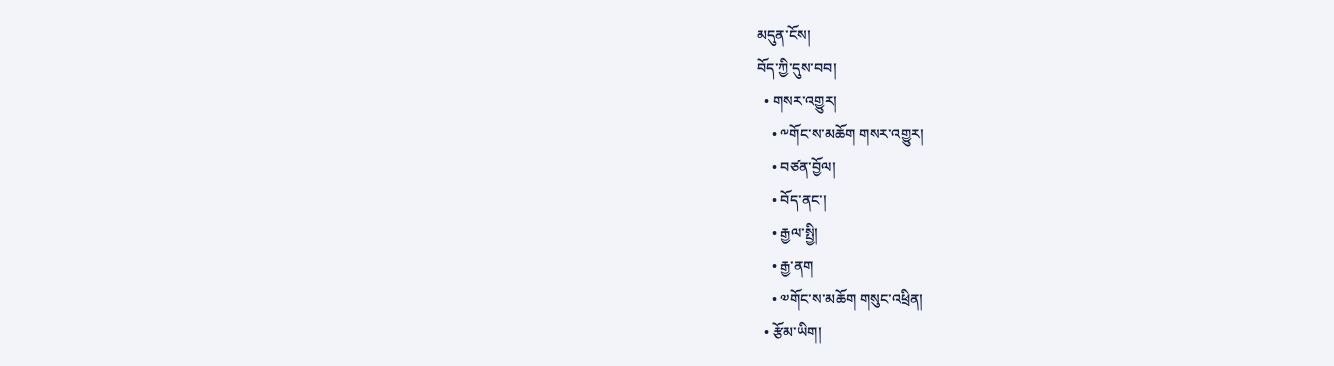མདུན་ངོས།
བོད་ཀྱི་དུས་བབ།
  • གསར་འགྱུར།
    • ༸གོང་ས་མཆོག གསར་འགྱུར།
    • བཙན་བྱོལ།
    • བོད་ནང་།
    • རྒྱལ་སྤྱི།
    • རྒྱ་ནག
    • ༧གོང་ས་མཆོག གསུང་འཕྲིན།
  • རྩོམ་ཡིག།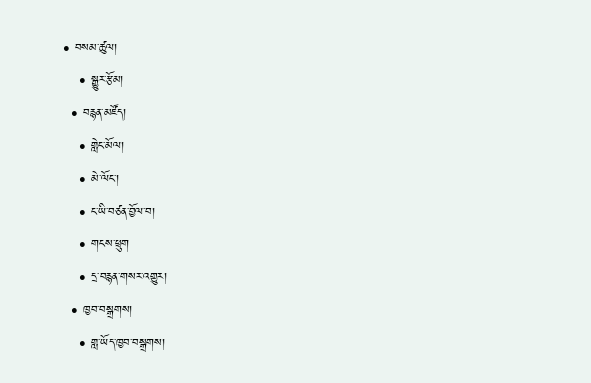• བསམ་ཚུལ།
    • སྒྱུར་རྩོམ།
  • བརྙན་མཛོད།
    • གླེང་མོལ།
    • མེ་ལོང་།
    • ང་ཡི་བཙན་བྱོལ་བ།
    • གངས་ཕྲུག
    • དྲ་བརྙན་གསར་འགྱུར།
  • ཁྱབ་བསྒྲགས།
    • གླ་ཡོད་ཁྱབ་བསྒྲགས།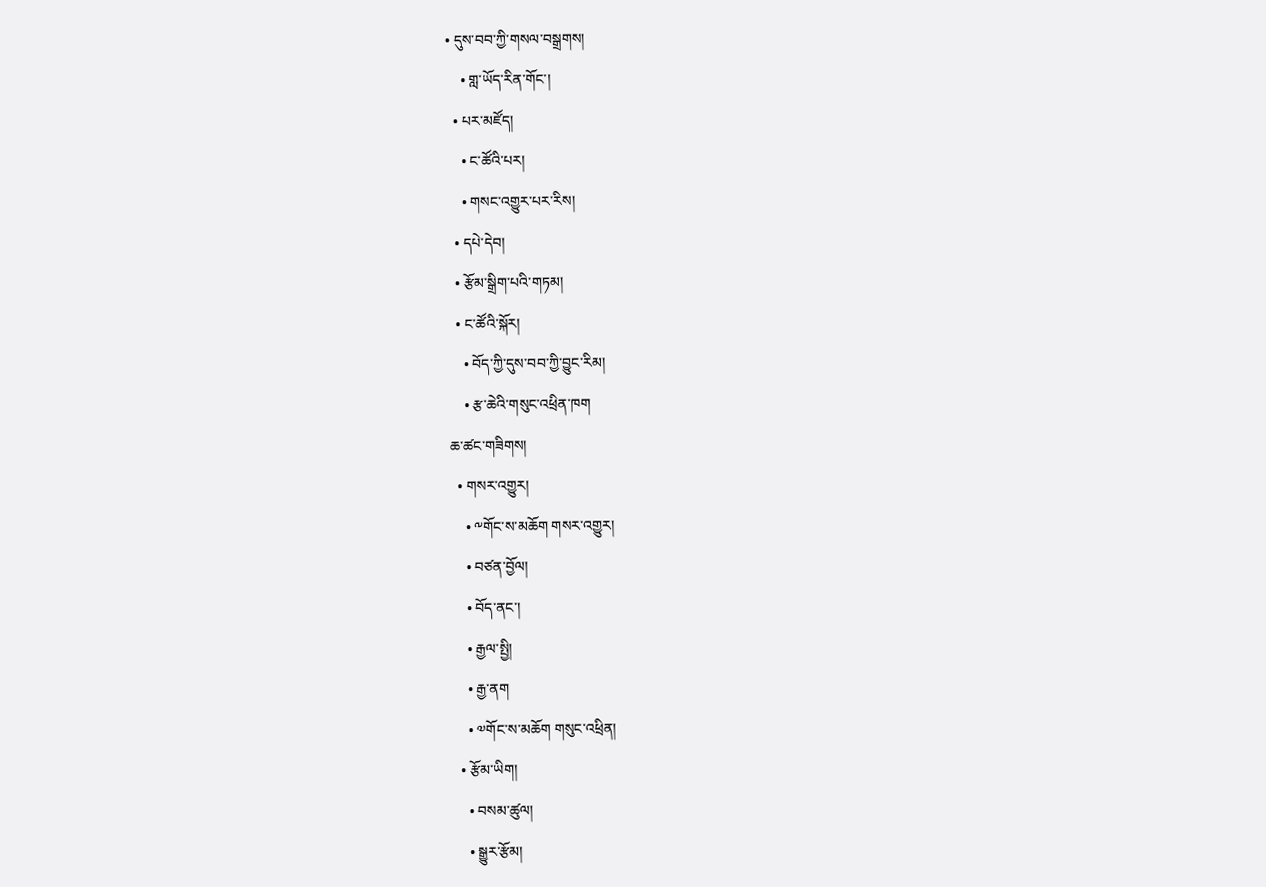• དུས་བབ་ཀྱི་གསལ་བསྒྲགས།
    • གླ་ཡོད་རིན་གོང་།
  • པར་མཛོད།
    • ང་ཚོའི་པར།
    • གསང་འགྱུར་པར་རིས།
  • དཔེ་དེབ།
  • རྩོམ་སྒྲིག་པའི་གཏམ།
  • ང་ཚོའི་སྐོར།
    • བོད་ཀྱི་དུས་བབ་ཀྱི་བྱུང་རིམ།
    • རྩ་ཆེའི་གསུང་འཕྲིན་ཁག
ཆ་ཚང་གཟིགས།
  • གསར་འགྱུར།
    • ༸གོང་ས་མཆོག གསར་འགྱུར།
    • བཙན་བྱོལ།
    • བོད་ནང་།
    • རྒྱལ་སྤྱི།
    • རྒྱ་ནག
    • ༧གོང་ས་མཆོག གསུང་འཕྲིན།
  • རྩོམ་ཡིག།
    • བསམ་ཚུལ།
    • སྒྱུར་རྩོམ།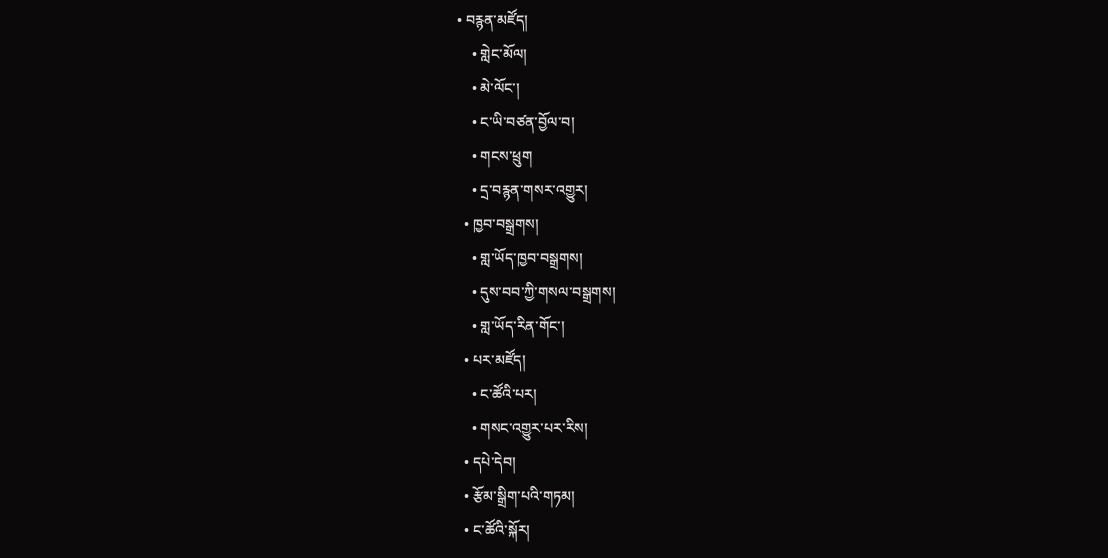• བརྙན་མཛོད།
    • གླེང་མོལ།
    • མེ་ལོང་།
    • ང་ཡི་བཙན་བྱོལ་བ།
    • གངས་ཕྲུག
    • དྲ་བརྙན་གསར་འགྱུར།
  • ཁྱབ་བསྒྲགས།
    • གླ་ཡོད་ཁྱབ་བསྒྲགས།
    • དུས་བབ་ཀྱི་གསལ་བསྒྲགས།
    • གླ་ཡོད་རིན་གོང་།
  • པར་མཛོད།
    • ང་ཚོའི་པར།
    • གསང་འགྱུར་པར་རིས།
  • དཔེ་དེབ།
  • རྩོམ་སྒྲིག་པའི་གཏམ།
  • ང་ཚོའི་སྐོར།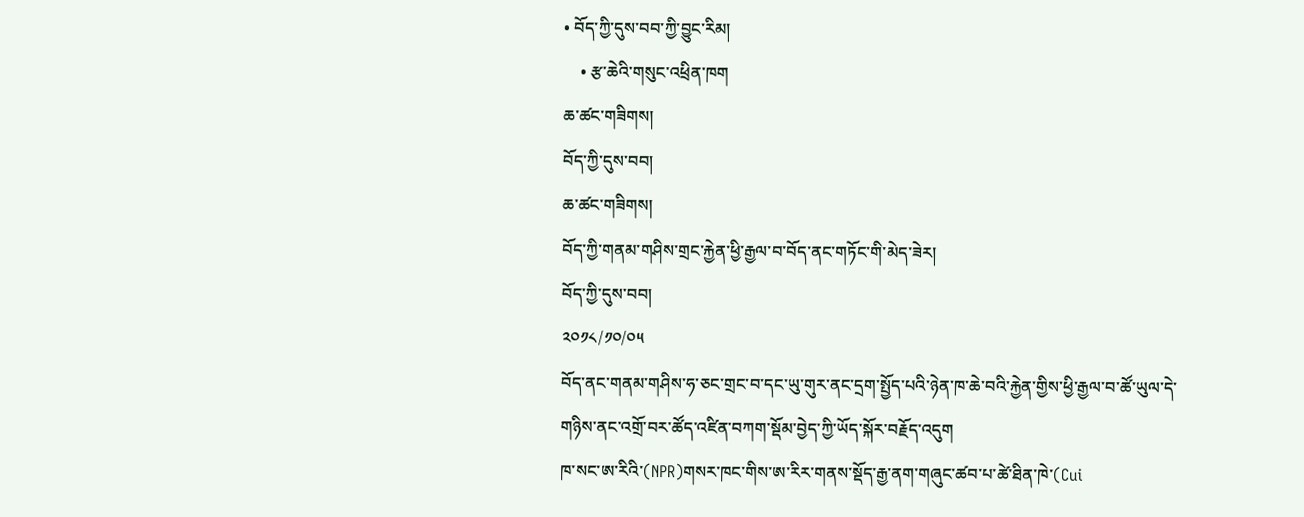• བོད་ཀྱི་དུས་བབ་ཀྱི་བྱུང་རིམ།
    • རྩ་ཆེའི་གསུང་འཕྲིན་ཁག
ཆ་ཚང་གཟིགས།
བོད་ཀྱི་དུས་བབ།
ཆ་ཚང་གཟིགས།
བོད་ཀྱི་གནམ་གཤིས་གྲང་རྐྱེན་ཕྱི་རྒྱལ་བ་བོད་ནང་གཏོང་གི་མེད་ཟེར།
བོད་ཀྱི་དུས་བབ།
༢༠༡༨/༡༠/༠༥
བོད་ནང་གནམ་གཤིས་ཧ་ཅང་གྲང་བ་དང་ཡུ་གུར་ནང་དྲག་སྤྱོད་པའི་ཉེན་ཁ་ཆེ་བའི་རྐྱེན་གྱིས་ཕྱི་རྒྱལ་བ་ཚོ་ཡུལ་དེ་གཉིས་ནང་འགྲོ་བར་ཚོད་འཛིན་བཀག་སྡོམ་བྱེད་ཀྱི་ཡོད་སྐོར་བརྗོད་འདུག
ཁ་སང་ཨ་རིའི་(NPR)གསར་ཁང་གིས་ཨ་རིར་གནས་སྡོད་རྒྱ་ནག་གཞུང་ཚབ་པ་ཚེ་ཐིན་ཁེ་(Cui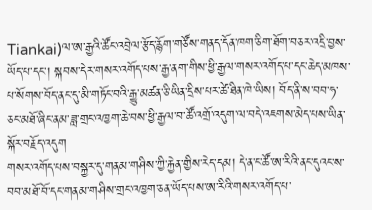Tiankai)ལ་ཨ་རྒྱའི་ཚོང་འབྲེལ་རྩོད་རྙོག་གཙོས་གནད་དོན་ཁག་ཅིག་ཐོག་བཅར་འདྲི་བྱས་ཡོད་པ་དང་། སྐབས་དེར་གསར་འགོད་པས་རྒྱ་ནག་གིས་ཕྱི་རྒྱལ་གསར་འགོད་པ་དང་ཆེད་མཁས་པ་སོགས་བོད་ནང་དུ་མི་གཏོང་བའི་རྒྱུ་མཚན་ཅི་ཡིན་དྲིས་པར་ཚེ་ཐིན་ཁེ་ཡིས། བོད་ནི་ས་བབ་ཧ་ཅང་མཐོ་ཞིང་ནམ་ཟླ་གྲང་འཁྱག་ཆེ་བས་ཕྱི་རྒྱལ་བ་ཚོ་འགྲོ་འདུག་ལ་བདེ་འཇགས་མེད་པས་ཡིན་སྐོར་བརྗོད་འདུག
གསར་འགོད་པས་བསྐྱར་དུ་གནམ་གཤིས་ཀྱི་རྐྱེན་གྱིས་རེད་དམ། དེ་ན་ང་ཚོ་ཨ་རིའི་ནང་དུའང་ས་བབ་མཐོ་བོ་དང་གནམ་གཤིས་གྲང་འཁྱག་ཅན་ཡོད་པས་ཨ་རིའི་གསར་འགོད་པ་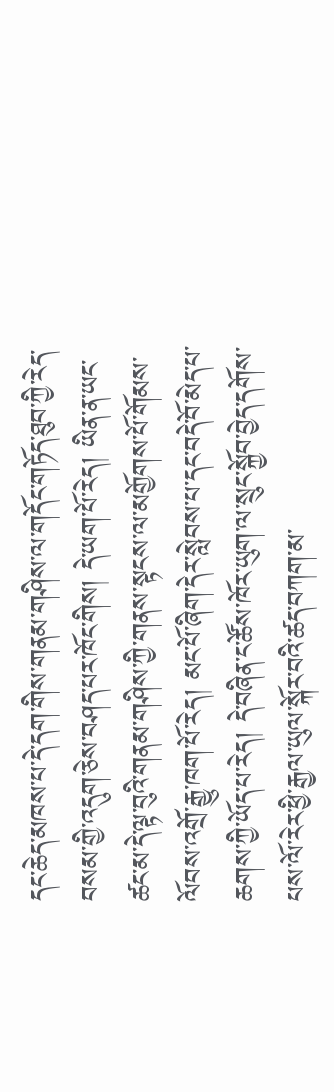དང་ཆེད་མཁས་པ་དེ་དག་གིས་གནམ་གཤིས་ལ་གདོང་གཏོད་ཐུབ་ཀྱི་རེད་བསམ་གྱི་འདུག་ཅེས་བཤད་པར་ཁོང་གིས། དེ་ཡག་པོ་རེད། ཡིན་ན་ཡང་ཚང་མ་དེ་ལྟ་བུའི་གནམ་གཤིས་ཀྱི་གནས་སྟངས་ལ་མགྱོགས་པོ་གོམས་ལོབས་འགྲོ་རྒྱུ་ཁག་པོ་རེད། མང་པོ་ཞིག་དེར་སླེབས་པ་དང་བདེ་བོ་མེད་པ་ཆགས་ཀྱི་ཡོད་པ་རེད། དེ་བཞིན་ང་ཚོས་ཁོར་ཡུག་ལ་སྲུང་སྐྱོབ་བྱེད་དགོས་པས་ལོ་རེར་ཕྱི་རྒྱལ་ཡུལ་སྐོར་བའི་ཚད་བཀག་མ་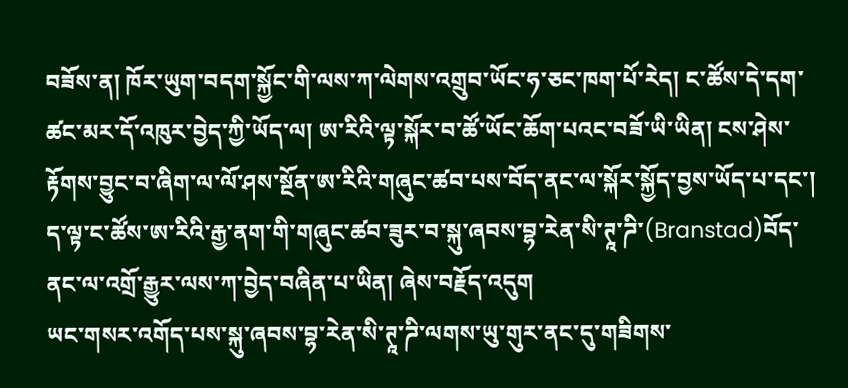བཟོས་ན། ཁོར་ཡུག་བདག་སྐྱོང་གི་ལས་ཀ་ལེགས་འགྲུབ་ཡོང་ཧ་ཅང་ཁག་པོ་རེད། ང་ཚོས་དེ་དག་ཚང་མར་དོ་འཁུར་བྱེད་ཀྱི་ཡོད་ལ། ཨ་རིའི་ལྟ་སྐོར་བ་ཚོ་ཡོང་ཆོག་པའང་བཟོ་ཡི་ཡིན། ངས་ཤེས་རྟོགས་བྱུང་བ་ཞིག་ལ་ལོ་ཤས་སྔོན་ཨ་རིའི་གཞུང་ཚབ་པས་བོད་ནང་ལ་སྐོར་སྐྱོད་བྱས་ཡོད་པ་དང་། ད་ལྟ་ང་ཚོས་ཨ་རིའི་རྒྱ་ནག་གི་གཞུང་ཚབ་ཟུར་བ་སྐུ་ཞབས་བྷ་རེན་སི་ཊཱ་ཌི་(Branstad)བོད་ནང་ལ་འགྲོ་རྒྱུར་ལས་ཀ་བྱེད་བཞིན་པ་ཡིན། ཞེས་བརྗོད་འདུག
ཡང་གསར་འགོད་པས་སྐུ་ཞབས་བྷ་རེན་སི་ཊཱ་ཌི་ལགས་ཡུ་གུར་ནང་དུ་གཟིགས་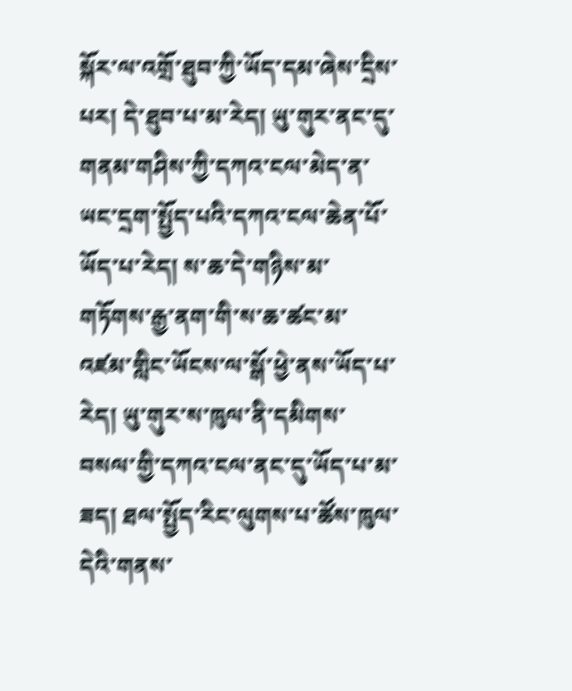སྐོར་ལ་འགྲོ་ཐུབ་ཀྱི་ཡོད་དམ་ཞེས་དྲིས་པར། དེ་ཐུབ་པ་མ་རེད། ཡུ་གུར་ནང་དུ་གནམ་གཤིས་ཀྱི་དཀའ་ངལ་མེད་ན་ཡང་དྲག་སྤྱོད་པའི་དཀའ་ངལ་ཆེན་པོ་ཡོད་པ་རེད། ས་ཆ་དེ་གཉིས་མ་གཏོགས་རྒྱ་ནག་གི་ས་ཆ་ཚང་མ་འཛམ་གླིང་ཡོངས་ལ་སྒོ་ཕྱེ་ནས་ཡོད་པ་རེད། ཡུ་གུར་ས་ཁུལ་ནི་དམིགས་བསལ་གྱི་དཀའ་ངལ་ནང་དུ་ཡོད་པ་མ་ཟད། ཐལ་སྤྱོད་རིང་ལུགས་པ་ཚོས་ཁུལ་དེའི་གནས་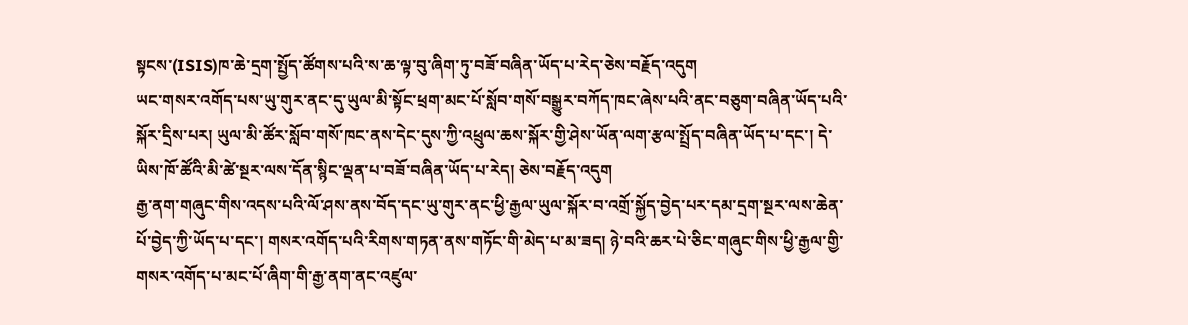སྟངས་(ISIS)ཁ་ཆེ་དྲག་སྤྱོད་ཚོགས་པའི་ས་ཆ་ལྟ་བུ་ཞིག་ཏུ་བཟོ་བཞིན་ཡོད་པ་རེད་ཅེས་བརྗོད་འདུག
ཡང་གསར་འགོད་པས་ཡུ་གུར་ནང་དུ་ཡུལ་མི་སྟོང་ཕྲག་མང་པོ་སློབ་གསོ་བསྒྱུར་བཀོད་ཁང་ཞེས་པའི་ནང་བཅུག་བཞིན་ཡོད་པའི་སྐོར་དྲིས་པར། ཡུལ་མི་ཚོར་སློབ་གསོ་ཁང་ནས་དེང་དུས་ཀྱི་འཕྲུལ་ཆས་སྐོར་གྱི་ཤེས་ཡོན་ལག་རྩལ་སྤྲོད་བཞིན་ཡོད་པ་དང་། དེ་ཡིས་ཁོ་ཚོའི་མི་ཚེ་སྔར་ལས་དོན་སྙིང་ལྡན་པ་བཟོ་བཞིན་ཡོད་པ་རེད། ཅེས་བརྗོད་འདུག
རྒྱ་ནག་གཞུང་གིས་འདས་པའི་ལོ་ཤས་ནས་བོད་དང་ཡུ་གུར་ནང་ཕྱི་རྒྱལ་ཡུལ་སྐོར་བ་འགྲོ་སྐྱོད་བྱེད་པར་དམ་དྲག་སྔར་ལས་ཆེན་པོ་བྱེད་ཀྱི་ཡོད་པ་དང་། གསར་འགོད་པའི་རིགས་གཏན་ནས་གཏོང་གི་མེད་པ་མ་ཟད། ཉེ་བའི་ཆར་པེ་ཅིང་གཞུང་གིས་ཕྱི་རྒྱལ་གྱི་གསར་འགོད་པ་མང་པོ་ཞིག་གི་རྒྱ་ནག་ནང་འཛུལ་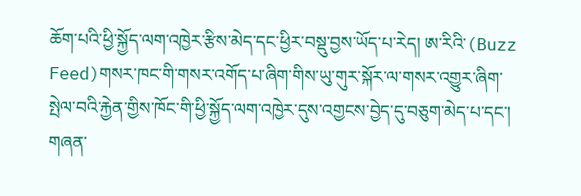ཆོག་པའི་ཕྱི་སྐྱོད་ལག་འཁྱེར་རྩིས་མེད་དང་ཕྱིར་བསྡུ་བྱས་ཡོད་པ་རེད། ཨ་རིའི་(Buzz Feed)གསར་ཁང་གི་གསར་འགོད་པ་ཞིག་གིས་ཡུ་གུར་སྐོར་ལ་གསར་འགྱུར་ཞིག་སྤེལ་བའི་རྐྱེན་གྱིས་ཁོང་གི་ཕྱི་སྐྱོད་ལག་འཁྱེར་དུས་འགྱངས་བྱེད་དུ་བཅུག་མེད་པ་དང་། གཞན་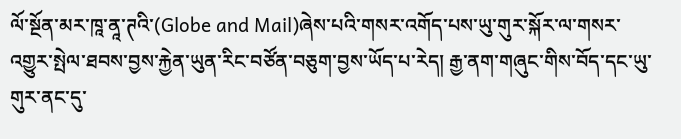ལོ་སྔོན་མར་ཁཱ་ནཱ་ཊའི་(Globe and Mail)ཞེས་པའི་གསར་འགོད་པས་ཡུ་གུར་སྐོར་ལ་གསར་འགྱུར་སྤེལ་ཐབས་བྱས་རྐྱེན་ཡུན་རིང་བཙོན་བཅུག་བྱས་ཡོད་པ་རེད། རྒྱ་ནག་གཞུང་གིས་བོད་དང་ཡུ་གུར་ནང་དུ་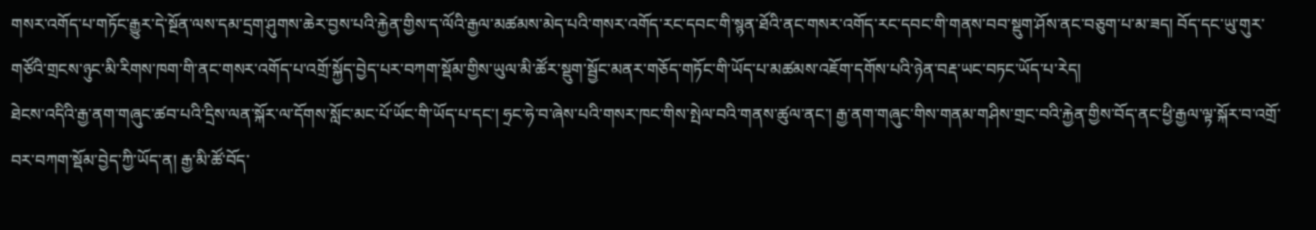གསར་འགོད་པ་གཏོང་རྒྱུར་དེ་སྔོན་ལས་དམ་དྲག་ཤུགས་ཆེར་བྱས་པའི་རྐྱེན་གྱིས་ད་ལོའི་རྒྱལ་མཚམས་མེད་པའི་གསར་འགོད་རང་དབང་གི་སྙན་ཐོའི་ནང་གསར་འགོད་རང་དབང་གི་གནས་བབ་སྡུག་ཤོས་ནང་བཅུག་པ་མ་ཟད། བོད་དང་ཡུ་གུར་གཙོའི་གྲངས་ཉུང་མི་རིགས་ཁག་གི་ནང་གསར་འགོད་པ་འགྲོ་སྐྱོད་བྱེད་པར་བཀག་སྡོམ་གྱིས་ཡུལ་མི་ཚོར་སྡུག་སྦྱོང་མནར་གཅོད་གཏོང་གི་ཡོད་པ་མཚམས་འཇོག་དགོས་པའི་ཉེན་བརྡ་ཡང་བཏང་ཡོད་པ་རེད།
ཐེངས་འདིའི་རྒྱ་ནག་གཞུང་ཚབ་པའི་དྲིས་ལན་སྐོར་ལ་དོགས་སློང་མང་པོ་ཡོང་གི་ཡོད་པ་དང་། ཧྲང་ཧེ་བ་ཞེས་པའི་གསར་ཁང་གིས་སྤེལ་བའི་གནས་ཚུལ་ནང་། རྒྱ་ནག་གཞུང་གིས་གནམ་གཤིས་གྲང་བའི་རྐྱེན་གྱིས་བོད་ནང་ཕྱི་རྒྱལ་ལྟ་སྐོར་བ་འགྲོ་བར་བཀག་སྡོམ་བྱེད་ཀྱི་ཡོད་ན། རྒྱ་མི་ཚོ་བོད་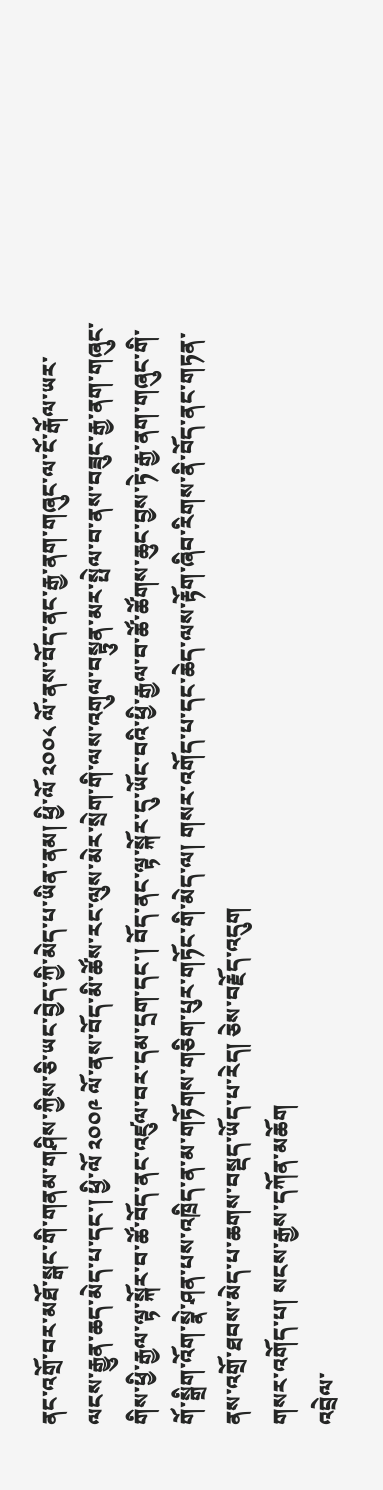ནང་འགྲོ་བར་མཐོ་སྒང་གི་གནམ་གཤིས་ཀྱིས་ཅི་ཡང་བྱེད་ཀྱི་མེད་པ་ཡིན་ནམ། ཕྱི་ལོ ༢༠༠༨ ལོ་ནས་བོད་ནང་རྒྱ་ནག་གཞུང་ལ་ངོ་རྒོལ་ཡར་ལངས་རྒྱུན་ཆད་མེད་པ་དང་། ཕྱི་ལོ ༢༠༠༩ ལོ་ནས་བོད་མི་ཚོས་རང་ལུས་མེར་སྲེག་གི་ལས་འགུལ་བསྟུན་མར་སྤེལ་བ་ནས་བཟུང་རྒྱ་ནག་གཞུང་གིས་ཕྱི་རྒྱལ་ལྟ་སྐོར་བ་ཚོ་བོད་ནང་འཛུལ་བར་དམ་དྲག་དང་། བོད་ནང་ལྟ་སྐོར་དུ་ཡོང་བའི་ཕྱི་རྒྱལ་བ་ཚོ་ཚོགས་ཆུང་བྱས་ཏེ་རྒྱ་ནག་གཞུང་གི་གོ་སྒྲིག་འོག་སྣེ་ཤན་པས་འཁྲིད་ན་མ་གཏོགས་གཅིག་པུར་གཏོང་གི་མེད་ལ། གསར་འགོད་པ་དང་ཆེད་ལས་རྟོག་ཞིབ་རིགས་ནི་བོད་ནང་གཏན་ནས་འགྲོ་ཐབས་མེད་པ་ཆགས་བསྡད་ཡོད་པ་རེད། ཅེས་བརྗོད་འདུག
གསར་འགོད་པ། སངས་རྒྱས་དཀོན་མཆོག
འབྲེལ་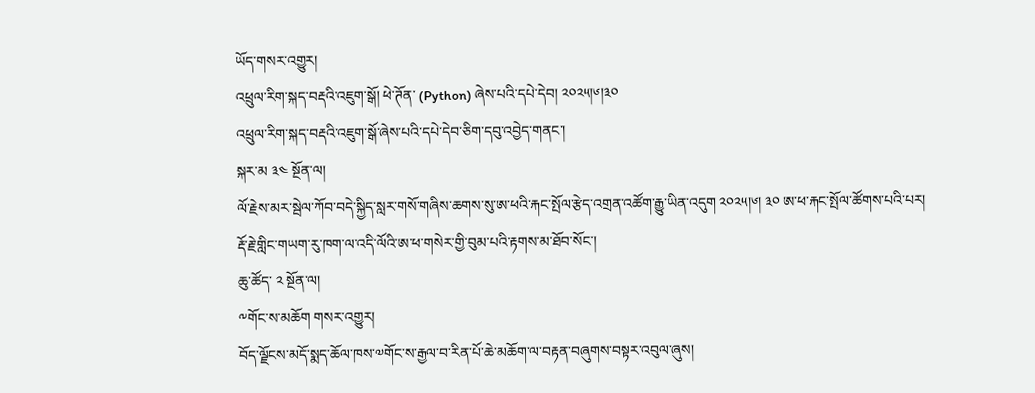ཡོད་གསར་འགྱུར།
འཕྲུལ་རིག་སྐད་བརྡའི་འཇུག་སྒོ། ཕེ་ཊོན་ (Python) ཞེས་པའི་དཔེ་དེབ། ༢༠༢༥།༦།༣༠
འཕྲུལ་རིག་སྐད་བརྡའི་འཇུག་སྒོ་ཞེས་པའི་དཔེ་དེབ་ཅིག་དབུ་འབྱེད་གནང་།
སྐར་མ ༣༤ སྔོན་ལ།
ལོ་རྗེས་མར་སྦེལ་ཀོབ་བདེ་སྐྱིད་སླར་གསོ་གཞིས་ཆགས་སུ་ཨ་ཕའི་རྐང་སྤོལ་རྩེད་འགྲན་འཚོག་རྒྱུ་ཡིན་འདུག ༢༠༢༥།༦། ༣༠ ཨ་ཕ་རྐང་སྤོལ་ཚོགས་པའི་པར།
རྡོ་རྗེ་གླིང་གཡག་རུ་ཁག་ལ་འདི་ལོའི་ཨ་ཕ་གསེར་གྱི་བུམ་པའི་རྟགས་མ་ཐོབ་སོང་།
ཆུ་ཚོད་ ༢ སྔོན་ལ།
༸གོང་ས་མཆོག གསར་འགྱུར།
བོད་ལྗོངས་མདོ་སྨད་ཆོལ་ཁས་༧གོང་ས་རྒྱལ་བ་རིན་པོ་ཆེ་མཆོག་ལ་བརྟན་བཞུགས་བསྟར་འབུལ་ཞུས།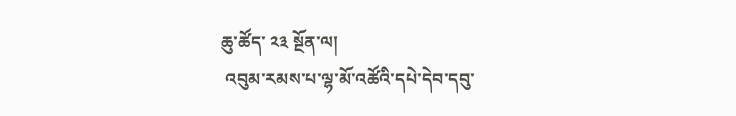ཆུ་ཚོད་ ༢༣ སྔོན་ལ།
 འབུམ་རམས་པ་ལྷ་མོ་འཚོའི་དཔེ་དེབ་དབུ་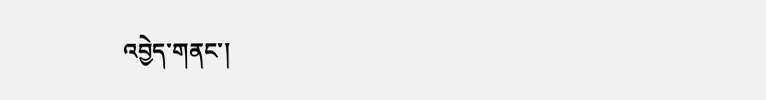འབྱེད་གནང་།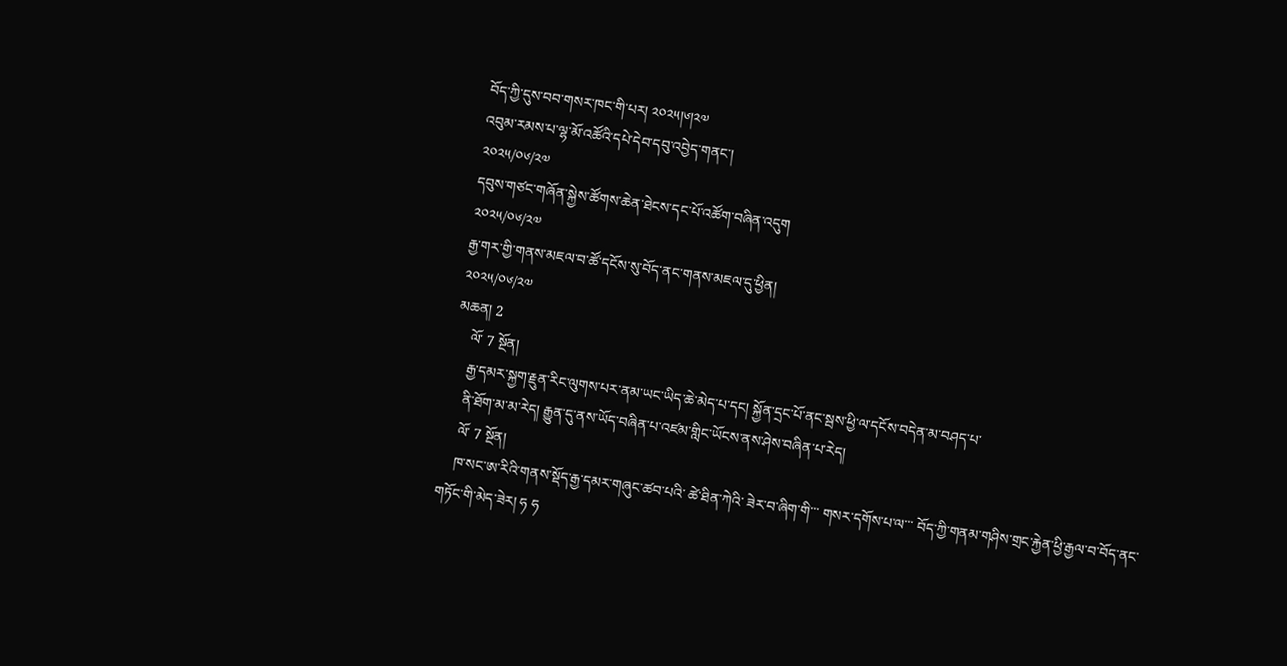བོད་ཀྱི་དུས་བབ་གསར་ཁང་གི་པར། ༢༠༢༥།༦།༢༧
འབུམ་རམས་པ་ལྷ་མོ་འཚོའི་དཔེ་དེབ་དབུ་འབྱེད་གནང་།
༢༠༢༥/༠༦/༢༧
དབུས་གཙང་གཞོན་སྐྱེས་ཚོགས་ཆེན་ཐེངས་དང་པོ་འཚོག་བཞིན་འདུག
༢༠༢༥/༠༦/༢༧
རྒྱ་གར་གྱི་གནས་མཇལ་བ་ཚོ་དངོས་སུ་བོད་ནང་གནས་མཇལ་དུ་ཕྱིན།
༢༠༢༥/༠༦/༢༧
མཆན། 2
    ལོ་ 7 སྔོན།
    རྒྱ་དམར་སྐྱག་རྗུན་རིང་ལུགས་པར་ནམ་ཡང་ཡིད་ཆེ་མེད་པ་དང། སྐྱོན་དྲང་པོ་ནང་སྦས་ཕྱི་ལ་དངོས་བདེན་མ་བཤད་པ་
    ནི་ཐོག་མ་མ་རེད། རྒྱུན་དུ་ནས་ཡོད་བཞིན་པ་འཛམ་གླིང་ཡོངས་ནས་ཤེས་བཞིན་པ་རེད།
    ལོ་ 7 སྔོན།
    ཁ་སང་ཨ་རིའི་གནས་སྡོད་རྒྱ་དམར་གཞུང་ཚབ་པའི་ ཚེ་ཐིན་ཀེའི་ ཟེར་བ་ཞིག་གི་་་ གསར་དགོས་པ་ལ་་་ བོད་ཀྱི་གནམ་གཤིས་གྲང་རྐྱེན་ཕྱི་རྒྱལ་བ་བོད་ནང་གཏོང་གི་མེད་ཟེར། ཧ ཧ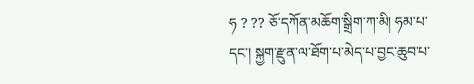ཧ ? ?? ཅོ་དཀོན་མཆོག་སྒྲིག་ཀ་མི། ཧམ་པ་དང་། སྐྱག་རྫུན་ལ་ཐོག་པ་མེད་པ་བྱང་ཆུབ་པ་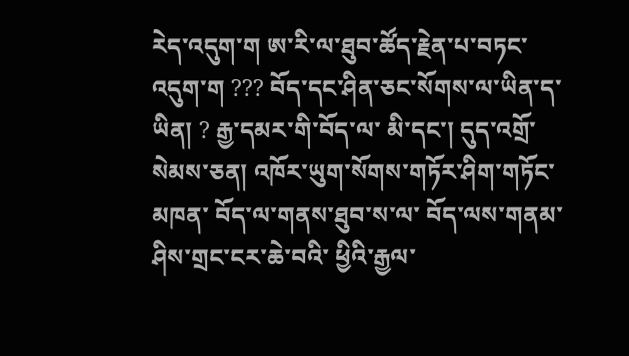རེད་འདུག་ག ཨ་རི་ལ་ཐུབ་ཚོད་རྗེན་པ་བཏང་འདུག་ག ??? བོད་དང་ཤིན་ཅང་སོགས་ལ་ཡིན་ད་ཡིན། ? རྒྱ་དམར་གི་བོད་ལ་ མི་དང་། དུད་འགྲོ་སེམས་ཅན། འཁོར་ཡུག་སོགས་གཏོར་ཤིག་གཏོང་མཁན་ བོད་ལ་གནས་ཐུབ་ས་ལ་ བོད་ལས་གནམ་ཤིས་གྲང་ངར་ཆེ་བའི་ ཕྱིའི་རྒྱལ་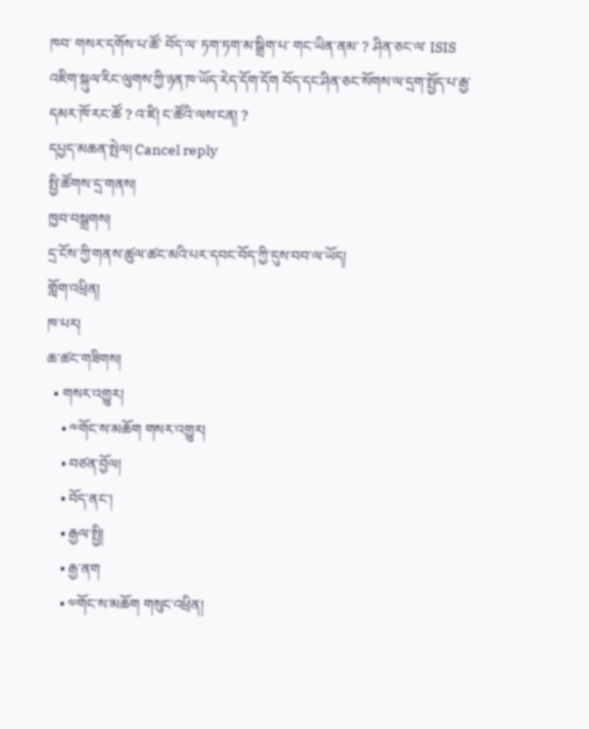ཁབ་ གསར་དགོས་པ་ཚོ་ བོད་ལ་ ཏག་ཏག་མ་སྒྲིག་པ་ གང་ཡིན་ནམ་ ? ཤིན་ཅང་ལ་ ISIS འཇིག་སྐུལ་རིང་ལུགས་ཀྱི་ཉན་ཁ་ཡོད་རེད་དོག་དོག བོད་དང་ཤིན་ཅང་སོགས་ལ་དྲག་སྤྱོད་པ་རྒྱ་དམར་ཁོ་རང་ཚོ ? འ་ཛི། ང་ཚོའི་ལས་ངན། ?
དཔྱད་མཆན་སྤེལ། Cancel reply
སྤྱི་ཚོགས་དྲ་གནས།
ཁྱབ་བསྒྲགས།
དྲ་ངོས་ཀྱི་གནས་ཚུལ་ཚང་མའི་པར་དབང་བོད་ཀྱི་དུས་བབ་ལ་ཡོད།
གློག་འཕྲིན།
ཁ་པར།
ཆ་ཚང་གཟིགས།
  • གསར་འགྱུར།
    • ༸གོང་ས་མཆོག གསར་འགྱུར།
    • བཙན་བྱོལ།
    • བོད་ནང་།
    • རྒྱལ་སྤྱི།
    • རྒྱ་ནག
    • ༧གོང་ས་མཆོག གསུང་འཕྲིན།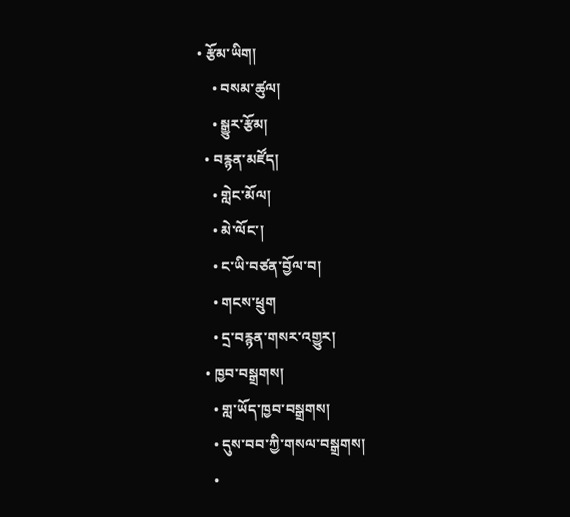• རྩོམ་ཡིག།
    • བསམ་ཚུལ།
    • སྒྱུར་རྩོམ།
  • བརྙན་མཛོད།
    • གླེང་མོལ།
    • མེ་ལོང་།
    • ང་ཡི་བཙན་བྱོལ་བ།
    • གངས་ཕྲུག
    • དྲ་བརྙན་གསར་འགྱུར།
  • ཁྱབ་བསྒྲགས།
    • གླ་ཡོད་ཁྱབ་བསྒྲགས།
    • དུས་བབ་ཀྱི་གསལ་བསྒྲགས།
    •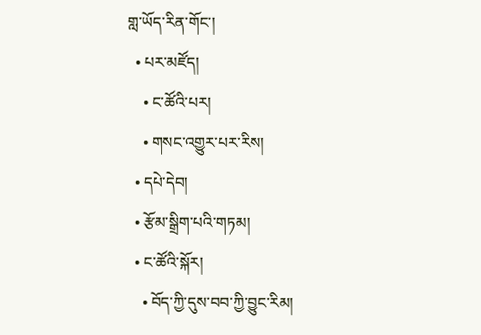གླ་ཡོད་རིན་གོང་།
  • པར་མཛོད།
    • ང་ཚོའི་པར།
    • གསང་འགྱུར་པར་རིས།
  • དཔེ་དེབ།
  • རྩོམ་སྒྲིག་པའི་གཏམ།
  • ང་ཚོའི་སྐོར།
    • བོད་ཀྱི་དུས་བབ་ཀྱི་བྱུང་རིམ།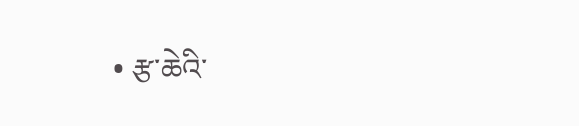• རྩ་ཆེའི་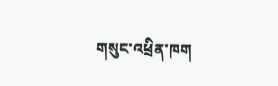གསུང་འཕྲིན་ཁག